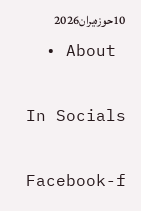10حوزەیران2026
  • About

In Socials

Facebook-f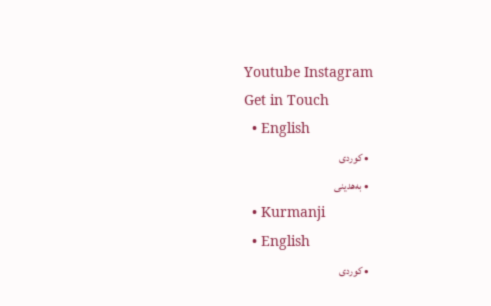Youtube Instagram
Get in Touch
  • English
  • کوردی
  • بەھدینی
  • Kurmanji
  • English
  • کوردی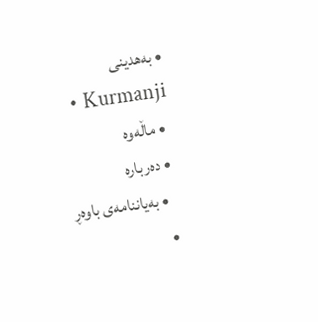• بەھدینی
  • Kurmanji
  • ماڵەوە
  • دەربارە
    • بەیاننامەی باوەڕ
  •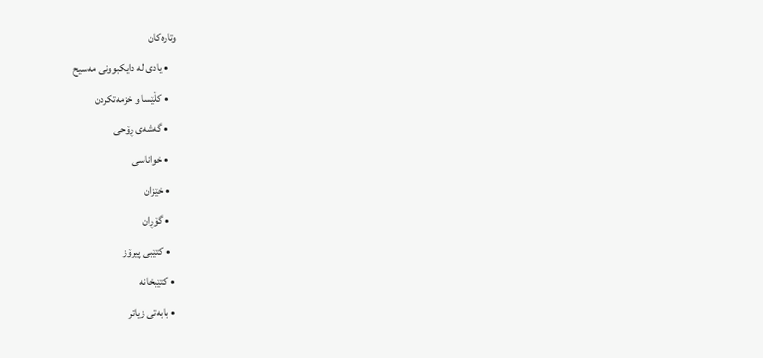وتارەکان
    • یادی لە دایکبوونی مەسیح
    • کڵێسا و خزمەتکردن
    • گەشەی ڕۆحی
    • خواناسی
    • خێزان
    • گۆڕان
    • کتێبی پیرۆز
  • کتێبخانە
  • بابەتی زیاتر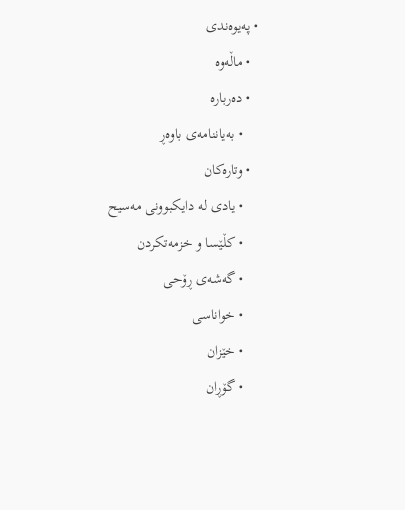• په‌یوه‌ندی
  • ماڵەوە
  • دەربارە
    • بەیاننامەی باوەڕ
  • وتارەکان
    • یادی لە دایکبوونی مەسیح
    • کڵێسا و خزمەتکردن
    • گەشەی ڕۆحی
    • خواناسی
    • خێزان
    • گۆڕان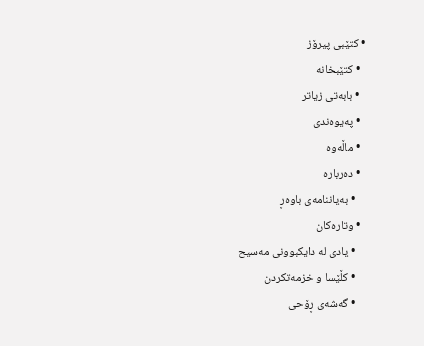• کتێبی پیرۆز
  • کتێبخانە
  • بابەتی زیاتر
  • په‌یوه‌ندی
  • ماڵەوە
  • دەربارە
    • بەیاننامەی باوەڕ
  • وتارەکان
    • یادی لە دایکبوونی مەسیح
    • کڵێسا و خزمەتکردن
    • گەشەی ڕۆحی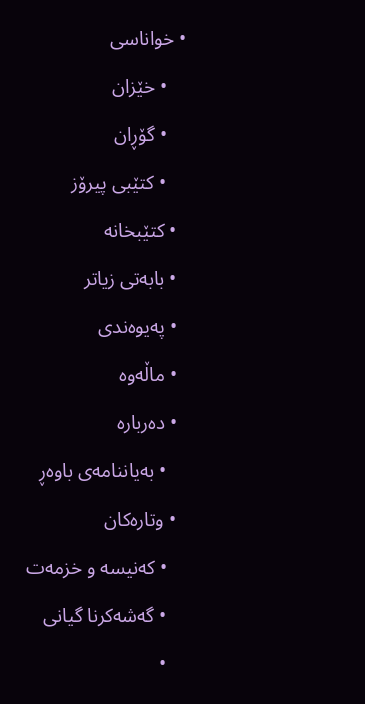• خواناسی
    • خێزان
    • گۆڕان
    • کتێبی پیرۆز
  • کتێبخانە
  • بابەتی زیاتر
  • په‌یوه‌ندی
  • ماڵەوە
  • دەربارە
    • بەیاننامەی باوەڕ
  • وتارەکان
    • کەنیسە و خزمەت
    • گەشەکرنا گیانی
    •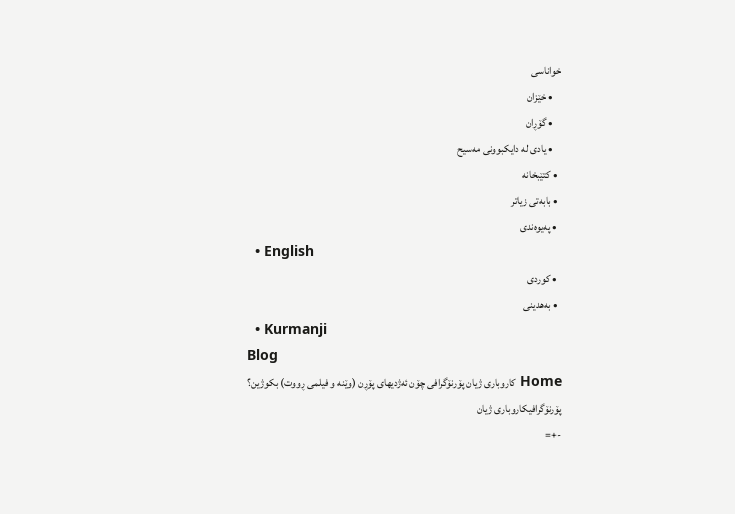خواناسی
    • خێزان
    • گۆڕان
    • یادی لە دایکبوونی مەسیح
  • کتێبخانە
  • بابەتی زیاتر
  • په‌یوه‌ندی
  • English
  • کوردی
  • بەھدینی
  • Kurmanji
Blog
Home کاروباری ژیان پۆرنۆگرافی چۆن ئەژدیهای پۆڕن (وێنە و فیلمی ڕووت) بکوژین؟
پۆرنۆگرافیکاروباری ژیان
-+=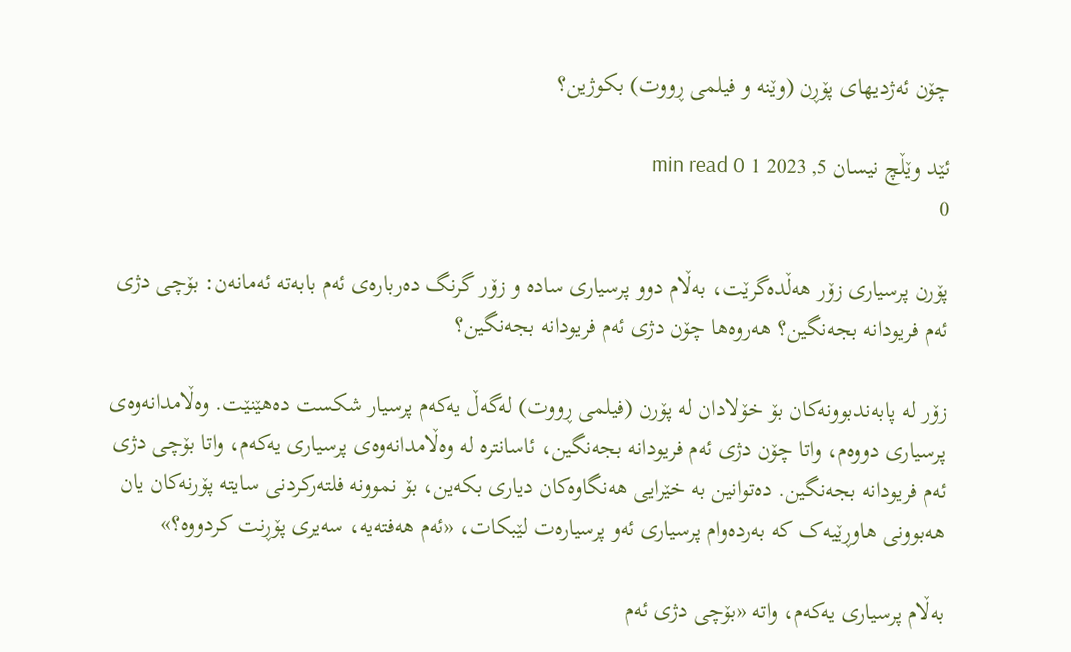چۆن ئەژدیهای پۆڕن (وێنە و فیلمی ڕووت) بکوژین؟

ئێد وێڵچ نیسان 5, 2023 1 min read 0
0

پۆرن پرسیاری زۆر هەڵدەگرێت، بەڵام دوو پرسیاری سادە و زۆر گرنگ دەربارەی ئەم بابەتە ئەمانەن: بۆچی دژی ئەم فریودانە بجەنگین؟ هەروەها چۆن دژی ئەم فریودانە بجەنگین؟

زۆر لە پابەندبوونەکان بۆ خۆلادان لە پۆرن (فیلمی ڕووت) لەگەڵ یەکەم پرسیار شکست دەهێنێت. وەڵامدانەوەی پرسیاری دووەم، واتا چۆن دژی ئەم فریودانە بجەنگین، ئاسانترە لە وەڵامدانەوەی پرسیاری یەکەم، واتا بۆچی دژی ئەم فریودانە بجەنگین. دەتوانین بە خێرایی هەنگاوەکان دیاری بکەین، بۆ نموونە فلتەرکردنی سایتە پۆرنەکان یان هەبوونی هاوڕێیەک کە بەردەوام پرسیاری ئەو پرسیارەت لێبکات، «ئەم هەفتەیە، سەیری پۆڕنت کردووە؟»

بەڵام پرسیاری یەکەم، واتە «بۆچی دژی ئەم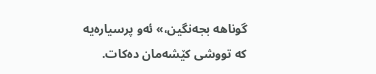گوناهە بجەنگین،» ئەو پرسیارەیە کە تووشی کێشەمان دەکات.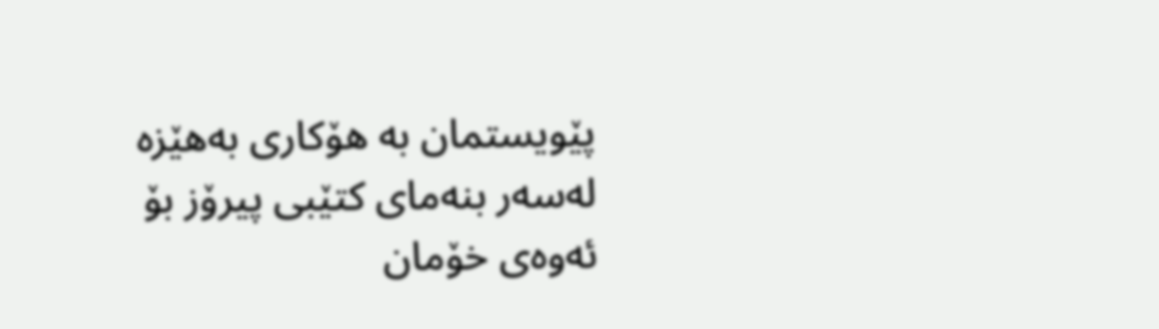پێویستمان بە هۆکاری بەهێزە لەسەر بنەمای کتێبی پیرۆز بۆ ئەوەی خۆمان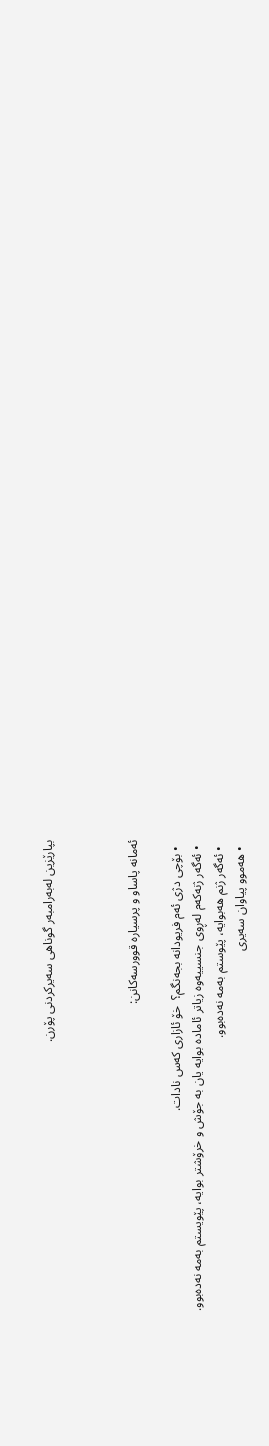بپارێزین لەبەرامبەر گوناهی سەیرکردنی پۆرن.



ئەمانە پاساو و پرسیارە قوورسەکانن:

  • بۆچی دژی ئەم فریودانە بجەنگم؟  خۆ ئازاری کەس نادات.
  • ئەگەر ژنەکەم لەڕوی جنسییەوە زیاتر ئامادە بوایە یان بە جۆش و خرۆشتر بوایە، پێویستم بەمە نەدەبوو.
  • ئەگەر ژنم هەبوایە، پێوستم بەمە نەدەبوو.
  • هەموو پیاوان سەیری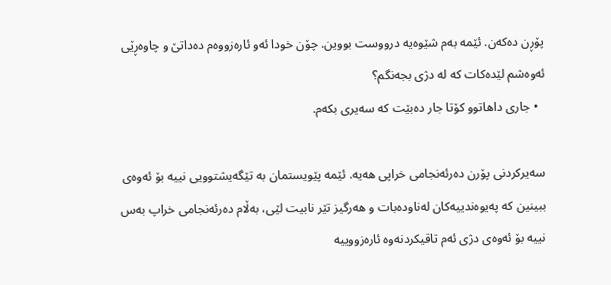پۆڕن دەکەن. ئێمە بەم شێوەیە درووست بووین. چۆن خودا ئەو ئارەزووەم دەداتێ و چاوەڕێی ئەوەشم لێدەکات کە لە دژی بجەنگم؟
  • جاری داهاتوو کۆتا جار دەبێت کە سەیری بکەم.

سەیرکردنی پۆرن دەرئەنجامی خراپی هەیە. ئێمە پێویستمان بە تێگەیشتوویی نییە بۆ ئەوەی ببینین کە پەیوەندییەکان لەناودەبات و هەرگیز تێر نابیت لێی، بەڵام دەرئەنجامی خراپ بەس نییە بۆ ئەوەی دژی ئەم تاقیکردنەوە ئارەزووییە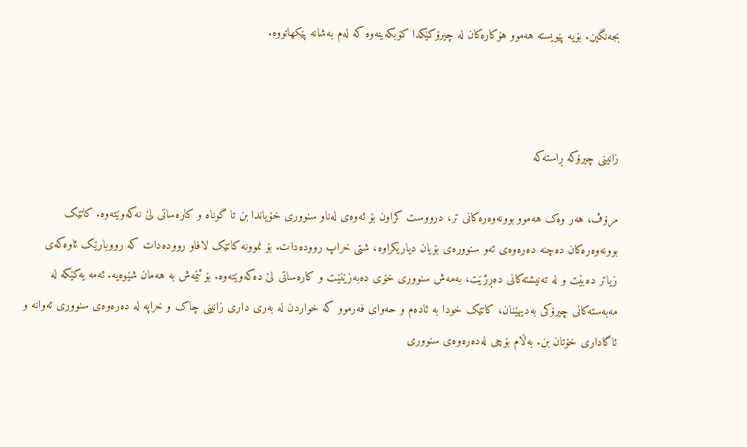بجەنگین. بۆیە پێویستە هەموو هۆکارەکان لە چیرۆکێکدا کۆبکەینەوە کە لەم بەشانە پێکهاتووە.



زانینی چیرۆکە ڕاستەکە

مرۆڤ، هەر وەک هەموو بوونەوەرەکانی تر، درووست کراون بۆ ئەوەی لەناو سنووری خۆیاندا بن تا گوناه و کارەساتی لێ نەکەوێتەوە. کاتێک بوونەوەرەکان دەچنە دەرەوەی ئەو سنوورەی بۆیان دیاریکراوە، شتی خراپ روودەدات. بۆ نموونە کاتێک لافاو روودەدات کە رووبارێک ئاوەکەی زیاتر دەبێت و لە تەنیشتەکانی دەڕژێت، بەمەش سنووری خۆی دەبەزێنێت و کارەساتی لێ دەکەوێتەوە. بۆ ئێمەش بە هەمان شێوەیە. ئەمە یەکێکە لە مەبەستەکانی چیرۆکی بەدیهێنان، کاتێک خودا بە ئادەم و حەوای فەرموو کە خواردن لە بەری داری زانینی چاک و خراپە لە دەرەوەی سنووری ئەوانە و ئاگاداری خۆتان بن. بەڵام بۆچی لەدەرەوەی سنووری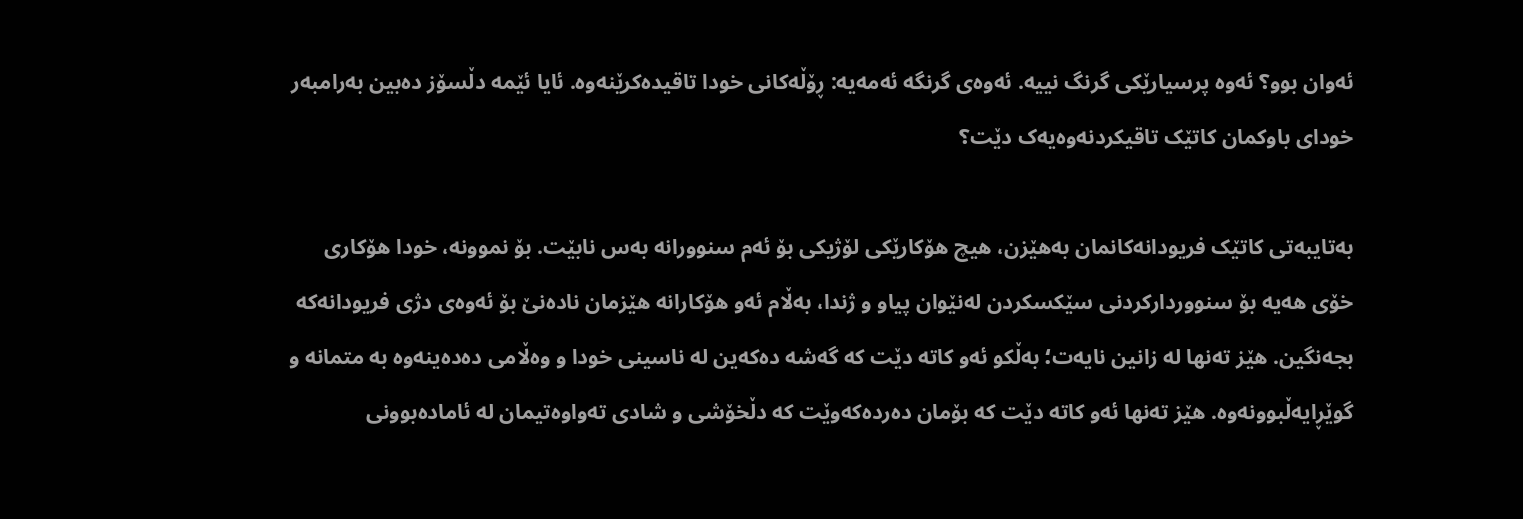ئەوان بوو؟ ئەوە پرسیارێکی گرنگ نییە. ئەوەی گرنگە ئەمەیە: ڕۆڵەکانی خودا تاقیدەکرێنەوە. ئایا ئێمە دڵسۆز دەبین بەرامبەر خودای باوکمان کاتێک تاقیکردنەوەیەک دێت؟

بەتایبەتی کاتێک فریودانەکانمان بەهێزن، هیچ هۆکارێکی لۆژیکی بۆ ئەم سنوورانە بەس نابێت. بۆ نموونە، خودا هۆکاری خۆی هەیە بۆ سنووردارکردنی سێکسکردن لەنێوان پیاو و ژندا، بەڵام ئەو هۆکارانە هێزمان نادەنێ بۆ ئەوەی دژی فریودانەکە بجەنگین. هێز تەنها لە زانین نایەت؛ بەڵکو ئەو کاتە دێت کە گەشە دەکەین لە ناسینی خودا و وەڵامی دەدەینەوە بە متمانە و گوێڕایەڵبوونەوە. هێز تەنها ئەو کاتە دێت کە بۆمان دەردەکەوێت کە دڵخۆشی و شادی تەواوەتیمان لە ئامادەبوونی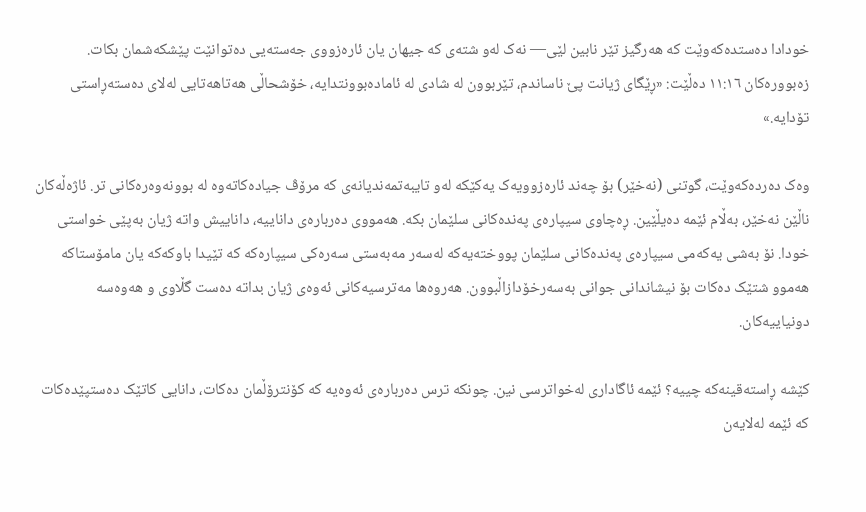خودادا دەستدەکەوێت کە هەرگیز تێر نابین لێی— نەک لەو شتەی کە جیهان یان ئارەزووی جەستەیی دەتوانێت پێشکەشمان بکات. زەبوورەکان ١١:١٦ دەڵێت: «ڕێگای ژیانت پێ ناساندم، تێربوون لە شادی لە ئامادەبوونتدایە، خۆشحاڵی هەتاهەتایی لەلای دەستەڕاستی تۆدایە.»

وەک دەردەکەوێت، گوتنی (نەخێر) بۆ چەند ئارەزوویەک یەکێکە لەو تایبەتمەندیانەی کە مرۆڤ جیادەکاتەوە لە بوونەوەرەکانی تر. ئاژەڵەکان ناڵێن نەخێر، بەڵام ئێمە دەیڵێین. ڕەچاوی سیپارەی پەندەکانی سلێمان بکە. هەمووی دەربارەی داناییە، داناییش واتە ژیان بەپێی خواستی خودا. نۆ بەشی یەکەمی سیپارەی پەندەکانی سلێمان پووختەیەکە لەسەر مەبەستی سەرەکی سیپارەکە کە تێیدا باوکەکە یان مامۆستاکە هەموو شتێک دەکات بۆ نیشاندانی جوانی بەسەرخۆدازاڵبوون. هەروەها مەترسیەکانی ئەوەی ژیان بداتە دەست گڵاوی و هەوەسە دونیاییەکان.

کێشە ڕاستەقینەکە چییە؟ ئێمە ئاگاداری لەخواترسی نین. چونکە ترس دەربارەی ئەوەیە کە کۆنترۆڵمان دەکات، دانایی کاتێک دەستپێدەکات کە ئێمە لەلایەن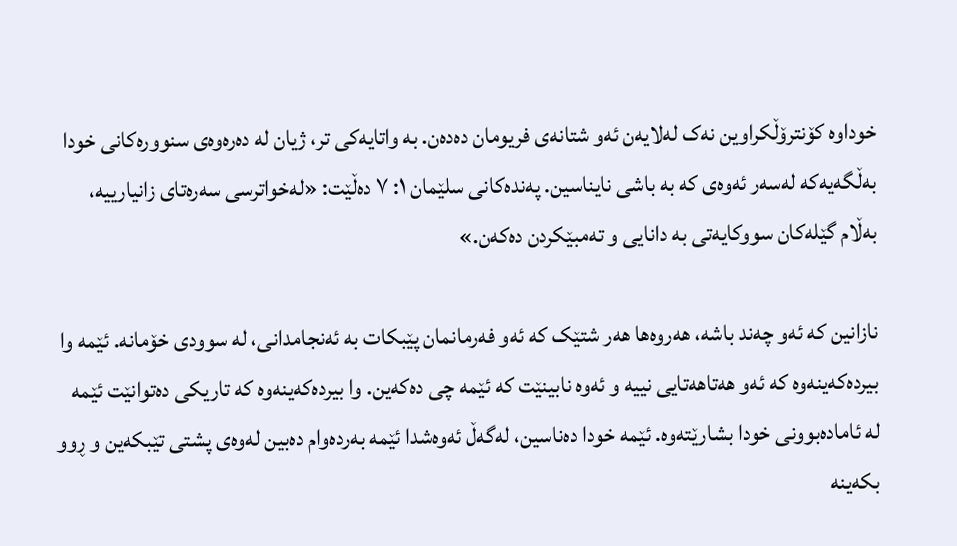خوداوە کۆنترۆڵکراوین نەک لەلایەن ئەو شتانەی فریومان دەدەن. بە واتایەکی تر، ژیان لە دەرەوەی سنوورەکانی خودا بەڵگەیەکە لەسەر ئەوەی کە بە باشی نایناسین. پەندەکانی سلێمان ١: ٧ دەڵێت: «لەخواترسی سەرەتای زانیارییە، بەڵام گێلەکان سووکایەتی بە دانایی و تەمبێکردن دەکەن.»

نازانین کە ئەو چەند باشە، هەروەها هەر شتێک کە ئەو فەرمانمان پێبکات بە ئەنجامدانی، لە سوودی خۆمانە. ئێمە وا بیردەکەینەوە کە ئەو هەتاهەتایی نییە و ئەوە نابینێت کە ئێمە چی دەکەین. وا بیردەکەینەوە کە تاریکی دەتوانێت ئێمە لە ئامادەبوونی خودا بشارێتەوە. ئێمە خودا دەناسین، لەگەڵ ئەوەشدا ئێمە بەردەوام دەبین لەوەی پشتی تێبکەین و ڕوو بکەینە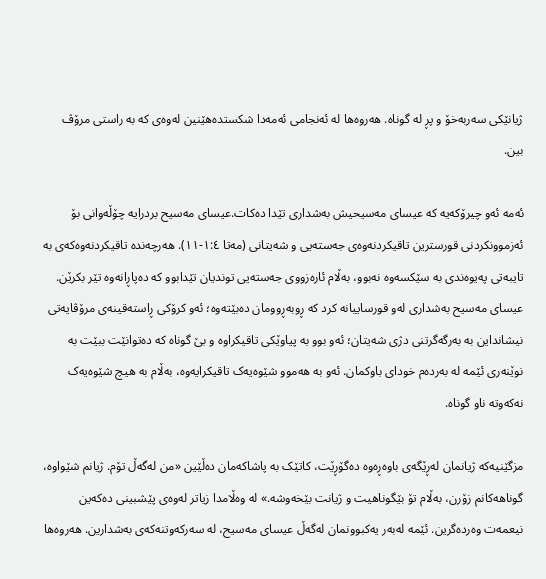ژیانێکی سەربەخۆ و پڕ لە گوناه. هەروەها لە ئەنجامی ئەمەدا شکستدەهێنین لەوەی کە بە راستی مرۆڤ بین.

ئەمە ئەو چیرۆکەیە کە عیسای مەسیحیش بەشداری تێدا دەکات.عیسای مەسیح بردرایە چۆڵەوانی بۆ ئەزموونکردنی قورسترین تاقیکردنەوەی جەستەیی و شەیتانی (مەتا ١:٤-١١). هەرچەندە تاقیکردنەوەکەی بە تایبەتی پەیوەندی بە سێکسەوە نەبوو، بەڵام ئارەزووی جەستەیی توندیان تێدابوو کە دەپاڕانەوە تێر بکرێن. عیسای مەسیح بەشداری لەو قورساییانە کرد کە ڕوبەڕوومان دەبێتەوە؛ ئەو کرۆکی ڕاستەقینەی مرۆڤایەتی نیشانداین بە بەرگەگرتنی دژی شەیتان؛ ئەو بوو بە پیاوێکی تاقیکراوە و بێ گوناه کە دەتوانێت ببێت بە نوێنەری ئێمە لە بەردەم خودای باوکمان. ئەو بە هەموو شێوەیەک تاقیکرایەوە، بەڵام بە هیچ شێوەیەک نەکەوتە ناو گوناه.

مزگێنیەکە ژیانمان لەڕێگەی باوەڕەوە دەگۆڕێت، کاتێک بە پاشاکەمان دەڵێین «من لەگەڵ تۆم. ژیانم شێواوە، گوناهەکانم زۆرن، بەڵام تۆ بێگوناهیت و ژیانت بێخەوشە.» لە وەڵامدا زیاتر لەوەی پێشبینی دەکەین نیعمەت وەردەگرین. ئێمە لەبەر یەکبوونمان لەگەڵ عیسای مەسیح، لە سەرکەوتنەکەی بەشدارین. هەروەها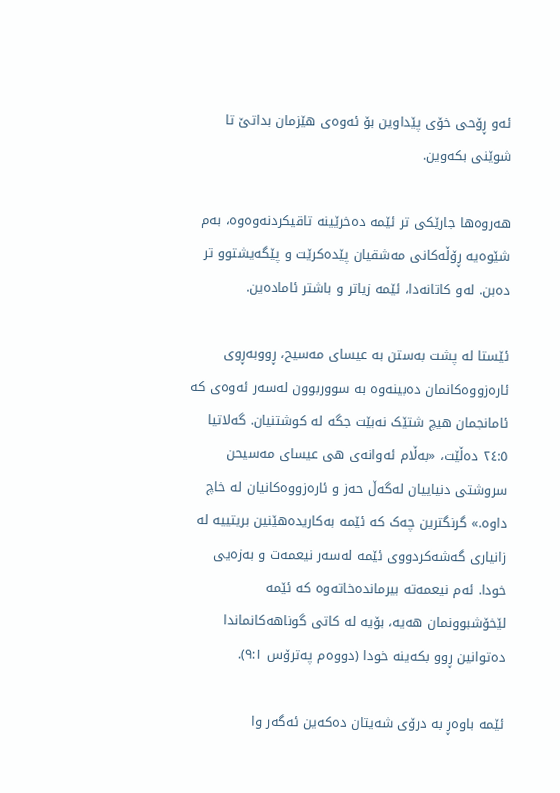ئەو ڕۆحی خۆی پێداوین بۆ ئەوەی هێزمان بداتێ تا شوێنی بکەوین.

هەروەها جارێکی تر ئێمە دەخرێینە تاقیکردنەوەوە، بەم شێوەیە ڕۆڵەکانی مەشقیان پێدەکرێت و پێگەیشتوو تر دەبن. لەو کاتانەدا، ئێمە زیاتر و باشتر ئامادەین.

ئێستا لە پشت بەستن بە عیسای مەسیح، ڕووبەڕوی ئارەزووەکانمان دەبینەوە بە سووربوون لەسەر ئەوەی کە ئامانجمان هیچ شتێک نەبێت جگە لە کوشتنیان. گەلاتیا ٢٤:٥ دەڵێت، «بەڵام ئەوانەی هی عیسای مەسیحن سروشتی دنیاییان لەگەڵ حەز و ئارەزووەکانیان لە خاچ داوە.» گرنگترین چەک کە ئێمە بەکاریدەهێنین بریتییە لە زانیاری گەشەکردووی ئێمە لەسەر نیعمەت و بەزەیی خودا. ئەم نیعمەتە بیرماندەخاتەوە کە ئێمە لێخۆشبوونمان هەیە، بۆیە لە کاتی گوناهەکانماندا دەتوانین ڕوو بکەینە خودا (دووەم پەترۆس ٩:١).

ئێمە باوەڕ بە درۆی شەیتان دەکەین ئەگەر وا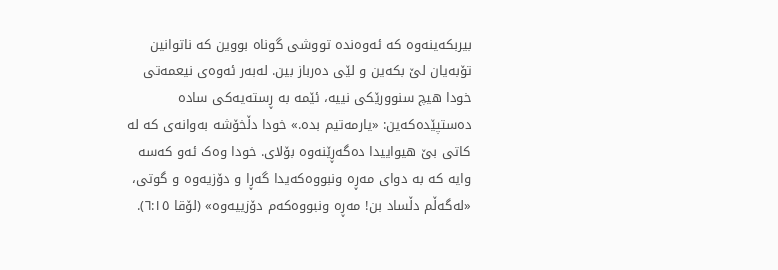بیربکەینەوە کە ئەوەندە تووشی گوناه بووین کە ناتوانین تۆبەیان لێ بکەین و لێی دەرباز بین. لەبەر ئەوەی نیعمەتی خودا هیچ سنوورێکی نییە، ئێمە بە ڕستەیەکی سادە دەستپێدەکەین: «یارمەتیم بدە.» خودا دڵخۆشە بەوانەی کە لە کاتی بێ هیواییدا دەگەڕێنەوە بۆلای. خودا وەک ئەو کەسە وایە کە بە دوای مەڕە ونبووەکەیدا گەڕا و دۆزیەوە و گوتی، «لەگەڵم دڵساد بن! مەڕە ونبووەکەم دۆزییەوە» (لۆقا ٦:١٥).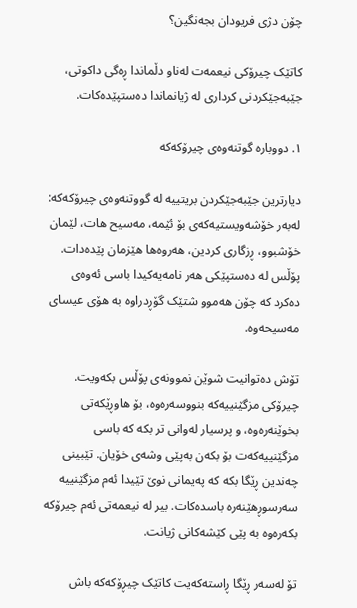چۆن دژی فریودان بجەنگین؟

کاتێک چیرۆکی نیعمەت لەناو دڵماندا ڕەگی داکوتی، جێبەجێکردنی کرداری لە ژیانماندا دەستپێدەکات.

١. دووبارە گوتنەوەی چیرۆکەکە

دیارترین جێبەجێکردن بریتییە لە گووتنەوەی چیرۆکەکە: لەبەر خۆشەویستیەکەی بۆ ئێمە، مەسیح هات، لێمان خۆشبوو، ڕزگاری کردین، هەروەها هێزمان پێدەدات. پۆڵس لە دەستپێکی هەر نامەیەکیدا باسی ئەوەی دەکرد کە چۆن هەموو شتێک گۆڕدراوە بە هۆی عیسای مەسیحەوە.

تۆش دەتوانیت شوێن نموونەی پۆڵس بکەویت. چیرۆکی مزگێنییەکە بنووسەرەوە، بۆ هاوڕێکەتی بخوێنەرەوە، و پرسیار لەوانی تر بکە کە باسی مزگێنییەکەت بۆ بکەن بەپێی وشەی خۆیان. تێبینی چەندین ڕێگا بکە کە پەیمانی نوێ تێیدا ئەم مزگێنییە سەرسوڕهێنەرە باسدەکات. بیر لە نیعمەتی ئەم چیرۆکە بکەرەوە بە پێی کێشەکانی ژیانت.

تۆ لەسەر ڕێگا ڕاستەکەیت کاتێک چیڕۆکەکە باش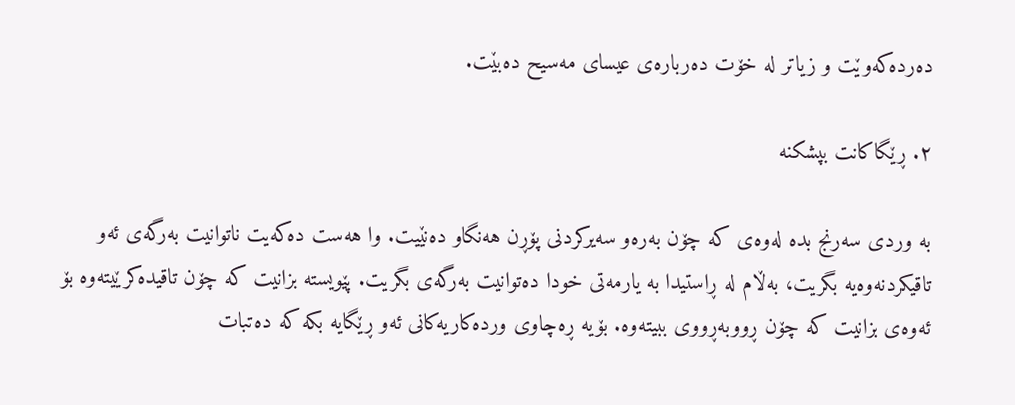دەردەکەوێت و زیاتر لە خۆت دەربارەی عیسای مەسیح دەبێت.

٢. ڕێگاکانت بپشکنە

بە وردی سەرنج بدە لەوەی کە چۆن بەرەو سەیرکردنی پۆڕن هەنگاو دەنێیت. وا هەست دەکەیت ناتوانیت بەرگەی ئەو تاقیکردنەوەیە بگریت، بەڵام لە ڕاستیدا بە یارمەتی خودا دەتوانیت بەرگەی بگریت. پێویستە بزانیت کە چۆن تاقیدەکرێیتەوە بۆ ئەوەی بزانیت کە چۆن ڕووبەڕووی ببیتەوە. بۆیە ڕەچاوی وردەکاریەکانی ئەو ڕێگایە بکە کە دەتبات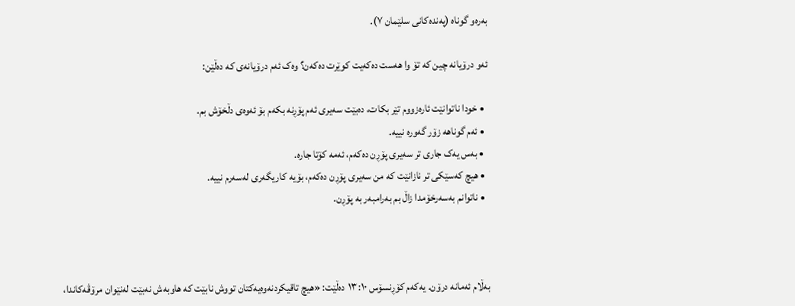بەرەو گوناه (پەندەکانی سلێمان ٧).

ئەو درۆیانە چین کە تۆ وا هەست دەکەیت کوێرت دەکەن؟ وەک ئەم درۆیانەی کە دەڵێن:

  • خودا ناتوانێت ئارەزووم تێر بکات، دەبێت سەیری ئەم پۆڕنە بکەم بۆ ئەوەی دڵخۆش بم.
  • ئەم گوناهە زۆر گەورە نییە.
  • بەس یەک جاری تر سەیری پۆڕن دەکەم، ئەمە کۆتا جارە.
  • هیچ کەسێکی تر نازانێت کە من سەیری پۆڕن دەکەم، بۆیە کاریگەری لەسەرم نییە.
  • ناتوانم بەسەرخۆمدا زاڵ بم بەرامبەر بە پۆڕن.



بەڵام ئەمانە درۆن. یەکەم کۆڕنسۆس ١٣:١٠ دەڵێت: «هیچ تاقیکردنەوەیەکتان تووش نابێت کە هاوبەش نەبێت لەنێوان مرۆڤەکاندا،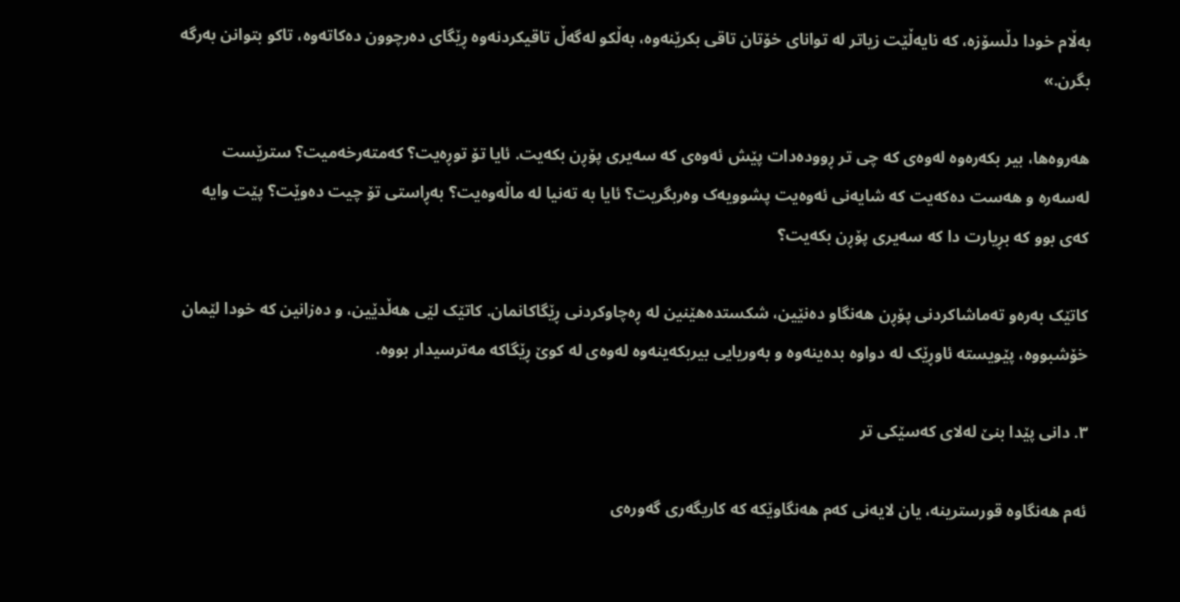بەڵام خودا دڵسۆزە، کە نایەڵێت زیاتر لە توانای خۆتان تاقی بکرێنەوە، بەڵکو لەگەڵ تاقیکردنەوە ڕێگای دەرچوون دەکاتەوە، تاکو بتوانن بەرگە بگرن.»

هەروەها، بیر بکەرەوە لەوەی کە چی تر ڕوودەدات پێش ئەوەی کە سەیری پۆڕن بکەیت. ئایا تۆ توڕەیت؟ کەمتەرخەمیت؟ سترێست لەسەرە و هەست دەکەیت کە شایەنی ئەوەیت پشوویەک وەربگریت؟ ئایا بە تەنیا لە ماڵەوەیت؟ بەڕاستی تۆ چیت دەوێت؟ پێت وایە کەی بوو کە بڕیارت دا کە سەیری پۆڕن بکەیت؟

کاتێک بەرەو تەماشاکردنی پۆڕن هەنگاو دەنێین، شکستدەهێنین لە ڕەچاوکردنی ڕێگاکانمان. کاتێک لێی هەڵدێین، و دەزانین کە خودا لێمان خۆشبووە، پێویستە ئاوڕێک لە دواوە بدەینەوە و بەوریایی بیربکەینەوە لەوەی لە کوێ ڕێگاکە مەترسیدار بووە.

٣. دانی پێدا بنێ لەلای کەسێکی تر

ئەم هەنگاوە قورسترینە، یان لایەنی کەم هەنگاوێکە کە کاریگەری گەورەی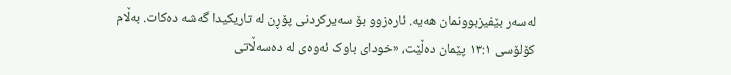لەسەر بێفیزبوونمان هەیە. ئارەزوو بۆ سەیرکردنی پۆڕن لە تاریکیدا گەشە دەکات. بەڵام کۆلۆسی ١٣:١ پێمان دەڵێت، «خودای باوک ئەوەی لە دەسەڵاتی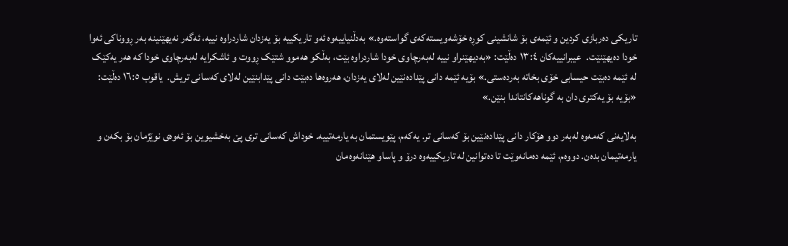تاریکی دەربازی کردین و ئێمەی بۆ شانشینی کوڕە خۆشەویستەکەی گواستەوە.» بەدڵنیاییەوە ئەو تاریکییە بۆ یەزدان شاردراوە نییە، ئەگەر نەیهێنینە بەر ڕووناکی ئەوا خودا دەیهێنێت.  عیبرانییەکان ١٣:٤ دەڵێت: «بەدیهێنراو نییە لەبەرچاوی خودا شاردراوە بێت، بەڵکو هەموو شتێک ڕووت و ئاشکرایە لەبەرچاوی خودا کە هەر یەکێک لە ئێمە دەبێت حیسابی خۆی بخاتە بەردەستی.» بۆیە ئێمە دانی پێدادەنێین لەلای یەزدان، هەروەها دەبێت دانی پێدابنێین لەلای کەسانی تریش.  یاقوب ١٦:٥ دەڵێت: «بۆیە بۆ یەکتری دان بە گوناهەکانتاندا بنێن.»

بەلایەنی کەمەوە لەبەر دوو هۆکار دانی پێدادەنێین بۆ کەسانی تر. یەکەم، پێویستمان بە یارمەتییە. خوداش کەسانی تری پێ بەخشیوین بۆ ئەوەی نوێژمان بۆ بکەن و یارمەتیمان بدەن. دووەم، ئێمە دەمانەوێت تا دەتوانین لە تاریکییەوە درۆ و پاساو هێنانەوەمان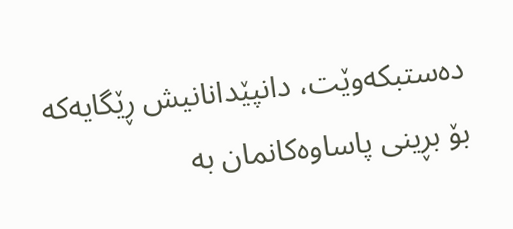دەستبکەوێت، دانپێدانانیش ڕێگایەکە بۆ بڕینی پاساوەکانمان بە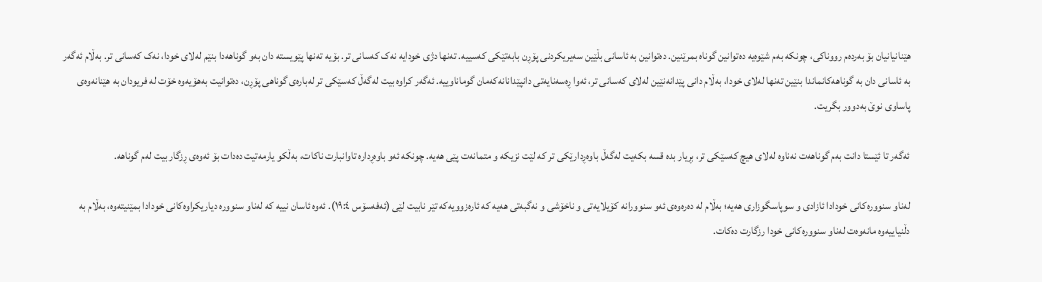هێنانیانیان بۆ بەردەم رووناکی، چونکە بەم شێوەیە دەتوانین گوناه بمرێنین. دەتوانین بە ئاسانی بڵێین سەیریکردنی پۆڕن بابەتێکی کەسییە. تەنها دژی خودایە نەک کەسانی تر. بۆیە تەنها پێویستە دان بەو گوناهەدا بنێم لەلای خودا، نەک کەسانی تر. بەڵام ئەگەر بە ئاسانی دان بە گوناهەکانماندا بنێین تەنها لەلای خودا، بەڵام دانی پێدانەنێین لەلای کەسانی تر، ئەوا ڕەسەنایەتی دانپێدانانەکەمان گوماناوییە. ئەگەر کراوە بیت لەگەڵ کەسێکی تر لەبارەی گوناهی پۆڕن، دەتوانیت بەهۆیەوە خۆت لە فریودان بە هێنانەوەی پاساوی نوێ بەدوور بگریت.

ئەگەر تا ئێستا دانت بەم گوناهەت نەناوە لەلای هیچ کەسێکی تر، بڕیار بدە قسە بکەیت لەگەڵ باوەڕدارێکی تر کە لێت نزیکە و متمانەت پێی هەیە. چونکە ئەو باوەڕدارە تاوانبارت ناکات، بەڵکو یارمەتیت دەدات بۆ ئەوەی ڕزگار بیت لەم گوناهە.

لەناو سنوورەکانی خودادا ئازادی و سوپاسگوزاری هەیە؛ بەڵام لە دەرەوەی ئەو سنوورانە کۆیلایەتی و ناخۆشی و نەگبەتی هەیە کە ئارەزوویەکە تێر نابیت لێی (ئەفەسۆس ١٩:٤). ئەوە ئاسان نییە کە لەناو سنوورە دیاریکراوەکانی خودادا بمێنیتەوە، بەڵام بە دڵنیاییەوە مانەوەت لەناو سنوورەکانی خودا رزگارت دەکات.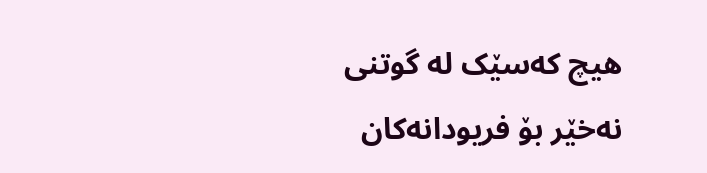هیچ کەسێک لە گوتنی نەخێر بۆ فریودانەکان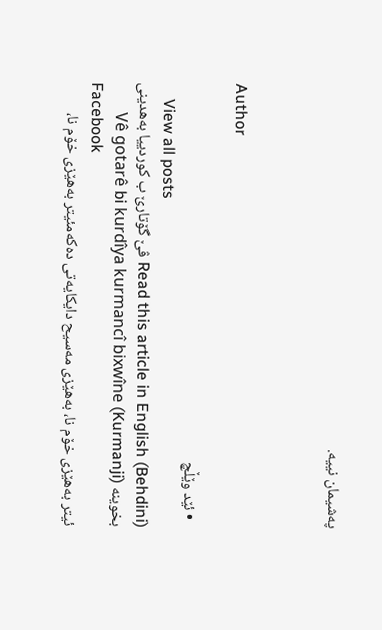پەشیمان نییە.



Author

  • ئێد وێڵچ
    View all posts
Read this article in English (Behdini) ڤێ گۆتارێ ب کوردییا بەهدینی بخوینە Vê gotarê bi kurdîya kurmancî bixwîne (Kurmanji)
Facebook
ئیتر بەهێزی خۆم نا، بەهێزی مەسیح دایکایەتی دەکەمئیتر بەهێزی خۆم نا،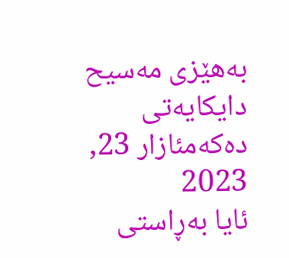بەهێزی مەسیح دایکایەتی دەکەمئازار 23, 2023
ئایا بەڕاستی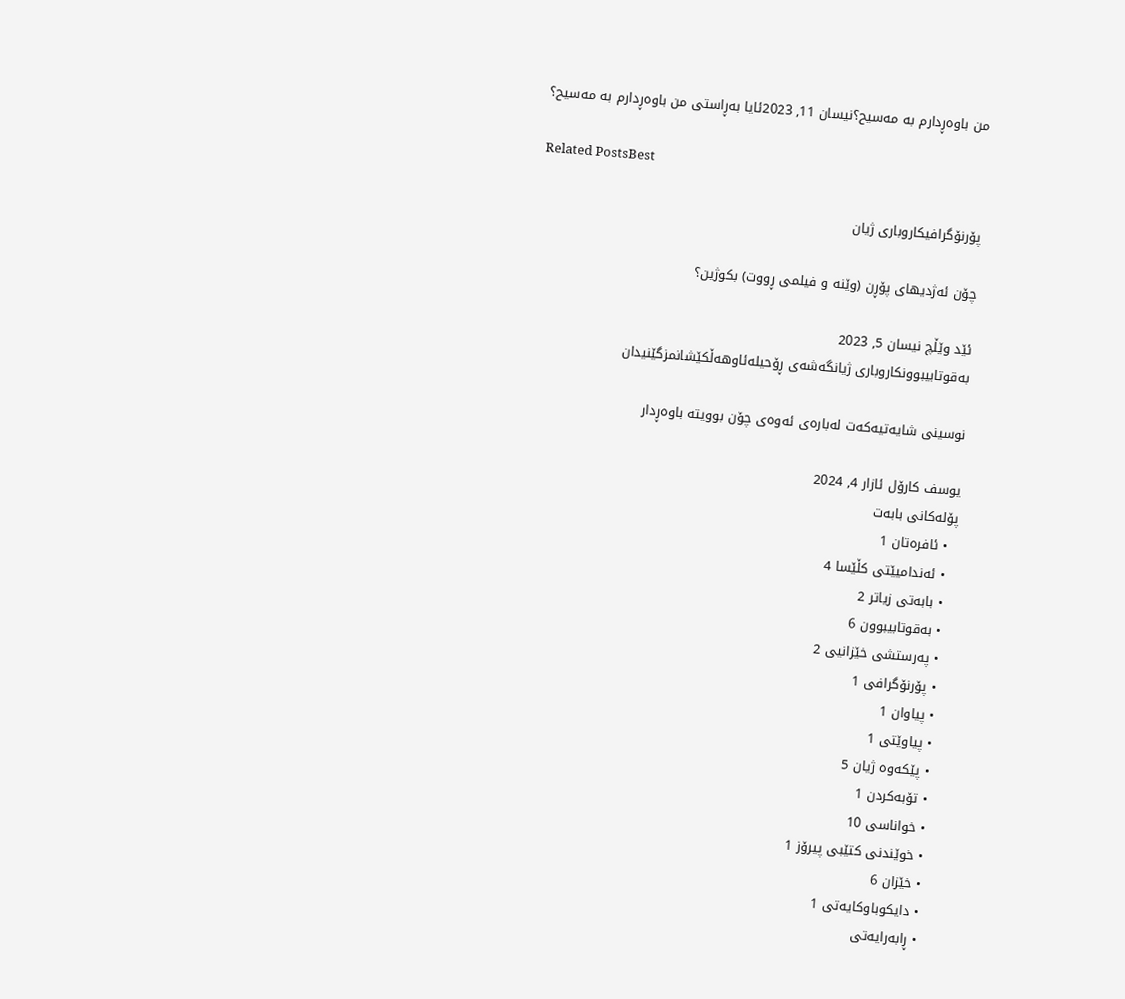من باوەڕدارم بە مەسیح؟نیسان 11, 2023ئایا بەڕاستی من باوەڕدارم بە مەسیح؟

Related PostsBest

پۆرنۆگرافیکاروباری ژیان

چۆن ئەژدیهای پۆڕن (وێنە و فیلمی ڕووت) بکوژین؟

ئێد وێڵچ نیسان 5, 2023
بەقوتابیبوونکاروباری ژیانگەشەی ڕۆحیلەئاوهەڵکێشانمزگێنیدان

نوسینی شایەتیەکەت لەبارەی ئەوەی چۆن بوویتە باوەڕدار

یوسف کارۆل ئازار 4, 2024
پۆلەکانی بابەت
  • ئافرەتان 1
  • ئەندامیێتی کڵێسا 4
  • بابەتی زیاتر 2
  • بەقوتابیبوون 6
  • پەرستشی خێزانیی 2
  • پۆرنۆگرافی 1
  • پیاوان 1
  • پیاوێتی 1
  • پێکەوە ژیان 5
  • تۆبەکردن 1
  • خواناسی 10
  • خوێندنی کتێبی پیرۆز 1
  • خێزان 6
  • دایکوباوکایەتی 1
  • ڕابەرایەتی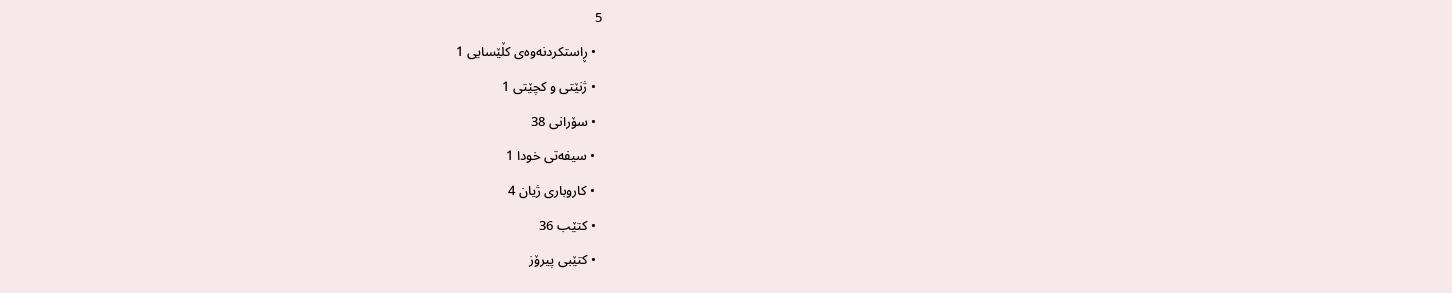5
  • ڕاستکردنەوەی کڵێسایی 1
  • ژنێتی و کچێتی 1
  • سۆرانی 38
  • سیفەتی خودا 1
  • کاروباری ژیان 4
  • کتێب 36
  • کتێبی پیرۆز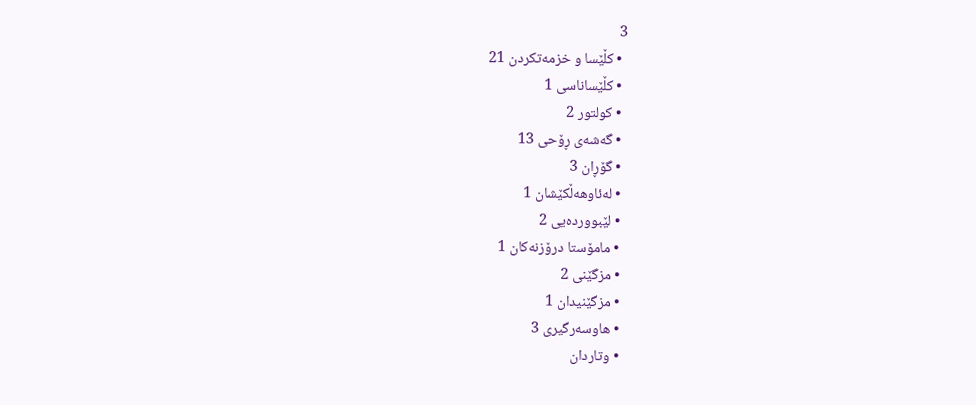3
  • کڵێسا و خزمەتکردن 21
  • کڵێساناسی 1
  • کولتور 2
  • گەشەی ڕۆحی 13
  • گۆڕان 3
  • لەئاوهەڵکێشان 1
  • لێبووردەیی 2
  • مامۆستا درۆزنەکان 1
  • مزگێنی 2
  • مزگێنیدان 1
  • هاوسەرگیری 3
  • وتاردان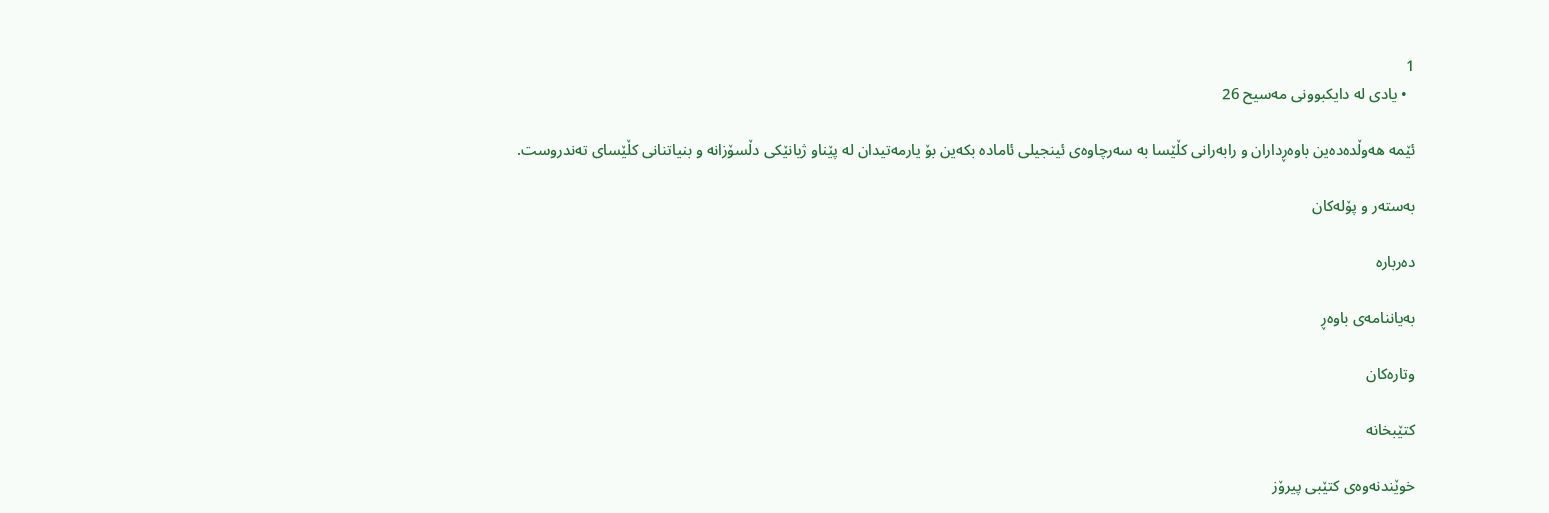1
  • یادی لە دایکبوونی مەسیح 26

ئێمە هەوڵدەدەین باوەڕداران و رابەرانی کڵێسا بە سەرچاوەی ئینجیلی ئامادە بکەین بۆ یارمەتیدان لە پێناو ژیانێکی دڵسۆزانە و بنیاتنانی کڵێسای تەندروست.

بەستەر و پۆلەکان

دەربارە

بەیاننامەی باوەڕ

وتارەکان

کتێبخانە

خوێندنەوەی کتێبی پیرۆز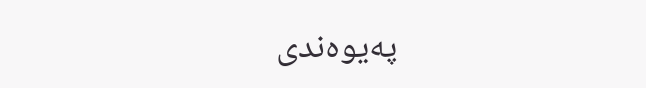په‌یوه‌ندی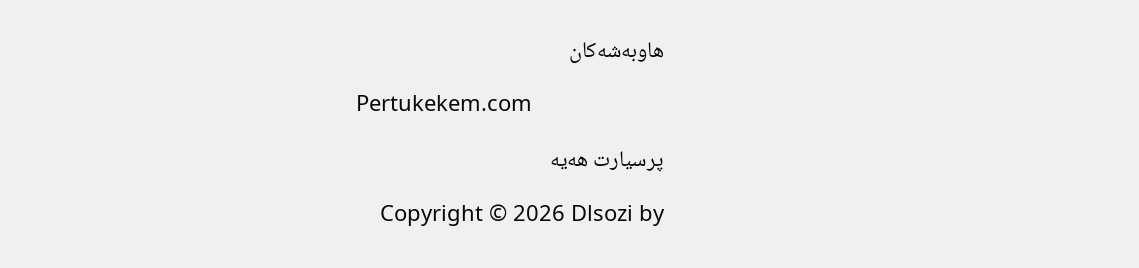هاوبەشەکان

Pertukekem.com

پرسیارت هەیە

    Copyright © 2026 Dlsozi by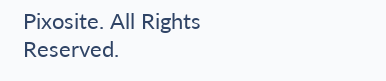Pixosite. All Rights Reserved.